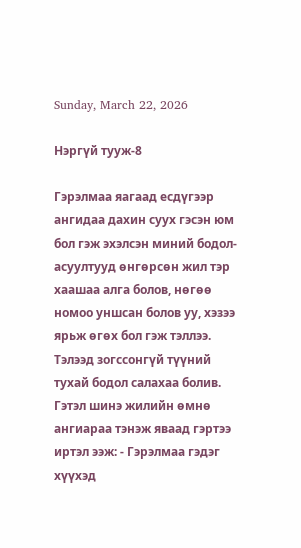Sunday, March 22, 2026

Нэргүй тууж-8

Гэрэлмаа яагаад есдүгээр ангидаа дахин суух гэсэн юм бол гэж эхэлсэн миний бодол-асуултууд өнгөрсөн жил тэр хаашаа алга болов, нөгөө номоо уншсан болов уу, хэзээ ярьж өгөх бол гэж тэллээ. Тэлээд зогссонгүй түүний тухай бодол салахаа болив. Гэтэл шинэ жилийн өмнө ангиараа тэнэж яваад гэртээ иртэл ээж: - Гэрэлмаа гэдэг хүүхэд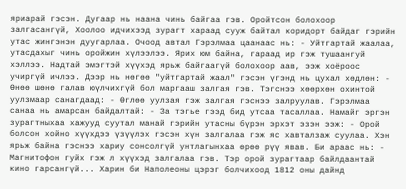яриарай гэсэн. Дугаар нь наана чинь байгаа гэв. Оройтсон болохоор залгасангүй, Хоолоо идчихээд зурагт хараад сууж байтал коридорт байдаг гэрийн утас жингэнэн дуугарлаа. Очоод автал Гэрэлмаа цаанаас нь: - Уйтгартай жаалаа, утасдахыг чинь оройжин хүлээлээ. Ярих юм байна, гараад ир гэж тушаангуй хэллээ. Надтай эмэгтэй хүүхэд ярьж байгаагүй болохоор аав, ээж хоёроос учиргүй ичлээ. Дээр нь нөгөө "уйтгартай жаал" гэсэн үгэнд нь цухал хөдлөн: - Өнөө шөнө галав юүлчихгүй бол маргааш залгая гэв. Тэгснээ хөөрхөн охинтой уулзмаар санагдаад: - Өглөө уулзая гэж залгая гэснээ залруулав. Гэрэлмаа санаа нь амарсан байдалтай: - За тэгье гээд бид утсаа тасаллаа. Намайг эргэн зурагтныхаа хажууд суутал манай гэрийн утасны бүрэн эрхэт эзэн ээж: - Орой болсон хойно хүүхдээ үзүүлэх гэсэн хүн залгалаа гэж яс хавталзаж суулаа. Хэн ярьж байна гэснээ хариу сонсолгүй унтлагынхаа өрөө рүү явав. Би араас нь: - Магнитофон гуйх гэж л хүүхэд залгалаа гэв. Тэр орой зурагтаар байлдаантай кино гарсангүй... Харин би Наполеоны цэрэг болчихоод 1812 оны дайнд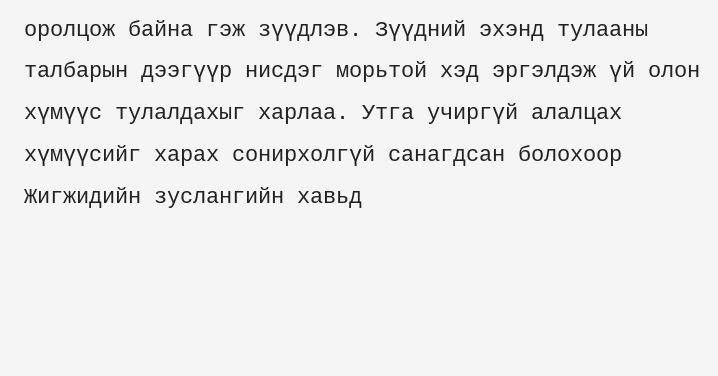оролцож байна гэж зүүдлэв. Зүүдний эхэнд тулааны талбарын дээгүүр нисдэг морьтой хэд эргэлдэж үй олон хүмүүс тулалдахыг харлаа. Утга учиргүй алалцах хүмүүсийг харах сонирхолгүй санагдсан болохоор Жигжидийн зуслангийн хавьд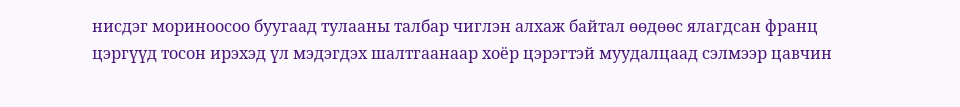нисдэг мориноосоо буугаад тулааны талбар чиглэн алхаж байтал өөдөөс ялагдсан франц цэргүүд тосон ирэхэд үл мэдэгдэх шалтгаанаар хоёр цэрэгтэй муудалцаад сэлмээр цавчин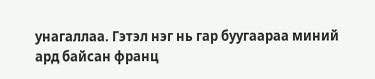унагаллаа. Гэтэл нэг нь гар буугаараа миний ард байсан франц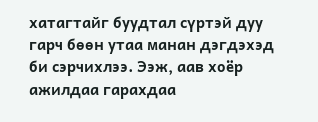хатагтайг буудтал сүртэй дуу гарч бөөн утаа манан дэгдэхэд би сэрчихлээ. Ээж, аав хоёр ажилдаа гарахдаа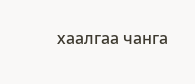хаалгаа чанга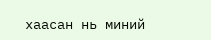хаасан нь миний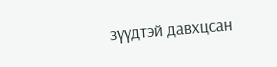зүүдтэй давхцсан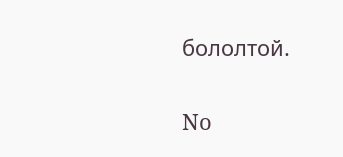бололтой.

No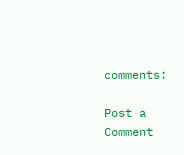comments:

Post a Comment